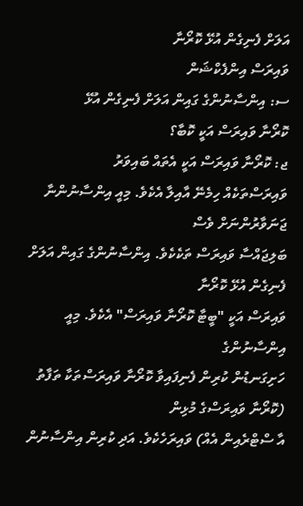އަލަށް ފެނިގެން އުޅޭ ކޮރޯނާ
ވައިރަސް އިންފެކްޝަން
ސ: އިންސާނުންގެ ގައިން އަލަށް ފެނިގެން އުޅޭ
ކޮރޯނާ ވައިރަސް އަކީ ކޮބާ؟
ޖ: ކޮރޯނާ ވައިރަސް އަކީ އެތައް ބައިވަރު
ވައިރަސްތަކެއް ހިމެނޭ އާއިލާ އެކެވެ. މިއީ އިންސާނުންނާ ޖަނަވާރުންނަށް ވެސް
ބަލިޖައްސާ ވައިރަސް ތަކެކެވެ. އިންސާނުންގެ ގައިން އަލަށް ފެނިގެން އުޅޭ ކޮރޯނާ
ވައިރަސް އަކީ "ބީޓާ ކޮރޯނާ ވައިރަސް" އެކެވެ. މިއީ އިންސާނުންގެ
ހަށިގަނޑުން ކުރިން ފެނިފައިވާ ކޮރޯނާ ވައިރަސްތަކާ ތަފާތު (ކޮރޯނާ ވައިރަސްގެ މުޅިން
އާ ސްޓްރެއިން އެއް) ވައިރަހެކެވެ. އަދި ކުރިން އިންސާނުން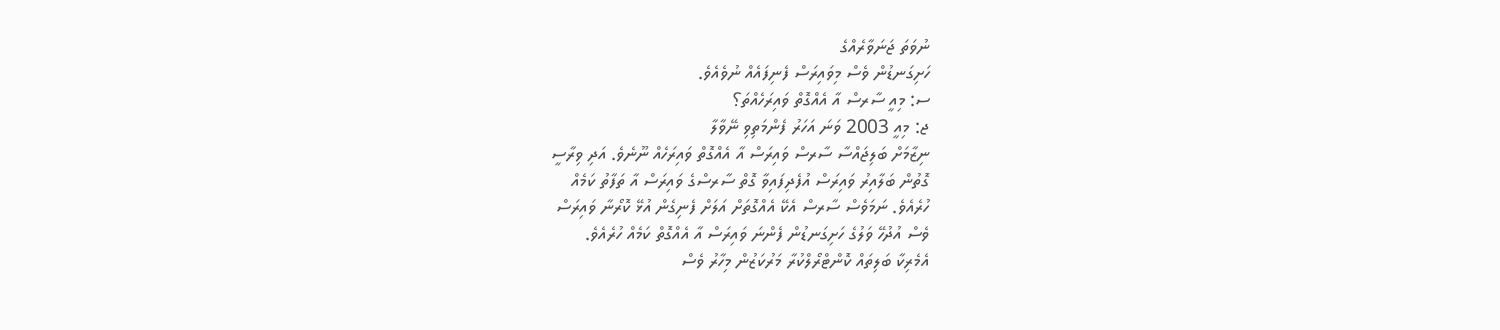ނުވަތަ ޖަނަވާރެއްގެ
ހަށިގަނޑުން ވެސް މިވައިރަސް ފެނިފައެއް ނުވެއެވެ.
ސ: މިއީ ސާރސް އާ އެއްގޮތް ވައިރަހެއްތަ؟
ޖ: މިއީ 2003 ވަނަ އަހަރު ފެންމަތިވި ނޭވާލާ
ނިޒާމަށް ބަލިޖައްސާ ސާރސް ވައިރަސް އާ އެއްގޮތް ވައިރަހެއް ނޫނެވެ. އަދި ވިރާސީ
ގޮތުން ބަލާއިރު ވައިރަސް އުފެދިފައިވާ ގޮތް ސާރސްގެ ވައިރަސް އާ ތަފާތު ކަމެއް
ހުރެއެވެ. ނަމަވެސް ސާރސް އެކޭ އެއްގޮތަށް އަލަށް ފެނިގެން އުޅޭ ކޮރޯނާ ވައިރަސް
ވެސް އުދުހޭ ވަލުގެ ހަށިގަނޑުން ފެންނަ ވައިރަސް އާ އެއްގޮތް ކަމެއް ހުރެއެވެ.
އެމެރިކާ ބަލިތައް ކޮންޓްރޯލްކުރާ މަރުކަޒުން މިހާރު ވެސް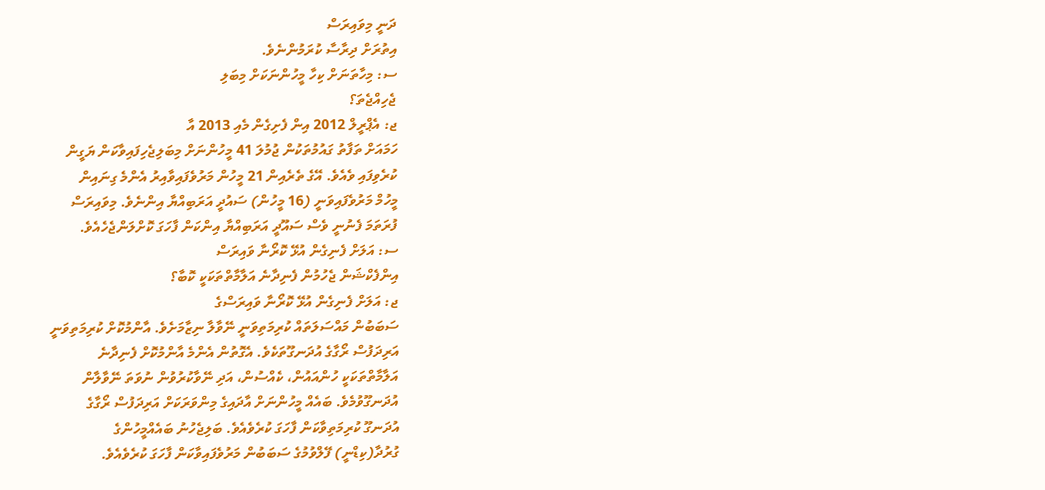ދަނީ މިވައިރަސް
އިތުރަށް ދިރާސާ ކުރަމުންނެވެ.
ސ: މިހާތަނަށް ކިހާ މީހުންނަކަށް މިބަލި
ޖެހިއްޖެތަ؟
ޖ: އެޕްރީލް 2012 އިން ފެށިގެން މެއި 2013 އާ
ހަމައަށް ތަފާތު ގައުމުތަކުން ޖުމުލަ 41 މީހުންނަށް މިބަލިޖެހިފައިވާކަން ޔަގީން
ކުރެވިފައި ވެއެވެ. އޭގެ ތެރެއިން 21 މީހުން މަރުވެފައިވާއިރު އެންމެ ގިނައިން
މީހުމް މަރުވެފައިވަނީ (16 މީހުން) ސައުދީ އަރަބިއްޔާ އިންނެވެ. މިވައިރަސް
ފުރަތަމަ ފެނުނީ ވެސް ސައޫދީ އަރަބިއްޔާ އިންކަން ފާހަގަ ކޮށްލަންޖެހެއެވެ.
ސ: އަލަށް ފެނިގެން އުޅޭ ކޮރޯނާ ވައިރަސް
އިންފެކްޝަން ޖެހުމުން ފެނިދާނެ އަލާމާތްތަކަކީ ކޮބާ؟
ޖ: އަލަށް ފެނިގެން އުޅޭ ކޮރޯނާ ވައިރަސްގެ
ސަބަބުން މައްސަލަތައް ކުރިމަތިވަނީ ނޭވާލާ ނިޒާމަށެވެ. އާންމުކޮށް ކުރިމަތިވަނީ
އަރިދަފުސް ރޯގާގެ އުދަނގޫތަކެވެ. އެގޮތުން އެންމެ އާންމުކޮށް ފެނިދާނެ
އަލާމާތްތަކަކީ ހުންއައުން، ކެއްސުން، އަދި ނޭވާކުރުވުން ނުވަތަ ނޭވާލާން
އުދަނގޫވުމެވެ. ބައެއް މީހުންނަށް އާދައިގެ މިންވަރަކަށް އަރިދަފުސް ރޯގާގެ
އުދަނގޫ ކުރިމަތިވާކަން ފާހަގަ ކުރެވެއެވެ. ބަލިޖެހުނު ބައެއްމީހުންގެ
ގުރުދާ(ކިޑްނީ) ފޭލްވުމުގެ ސަބަބުން މަރުވެފައިވާކަން ފާހަގަ ކުރެވެއެވެ.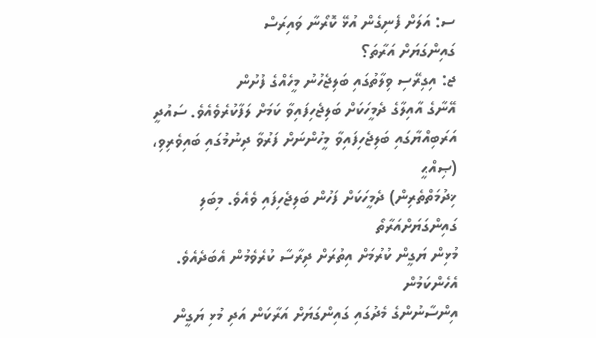ސ: އަލަށް ފެނިގެން އުޅޭ ކޮރޯނާ ވައިރަސް
ގައިންގަޔަށް އަރާތަ؟
ޖ: އިގިރޭސި ވިލާތުގައި ބަލިޖެހުނު މީހެއްގެ ފުށުން
އޭނާގެ އާއިލާގެ ދެމީހަކަށް ބަލިޖެހިފައިވާ ކަމަށް ލަފާކުރެވެއެވެ. ސައުދީ
އަރަބިއްޔާގައި ބަލިޖެހިފައިވާ މީހުންނަށް ފަރުވާ ދިނުމުގައި ބައިވެރިވި، (ޞިއްޙީ
ޚިދުމަތްތެރިން) ދެމީހަކަށް ފަހުން ބަލިޖެހިފައި ވެއެވެ. މިބަލި ގައިންގަޔަށްއަރާތޯ
މުޅިން ޔަގީން ކުރުމަށް އިތުރަށް ދިރާސާ ކުރެވެމުން އެބަދެއެވެ. އެހެންކަމުން
އިންސާނުންގެ މެދުގައި ގައިންގަޔަށް އަރާކަން އަދި މުޅި ޔަގީން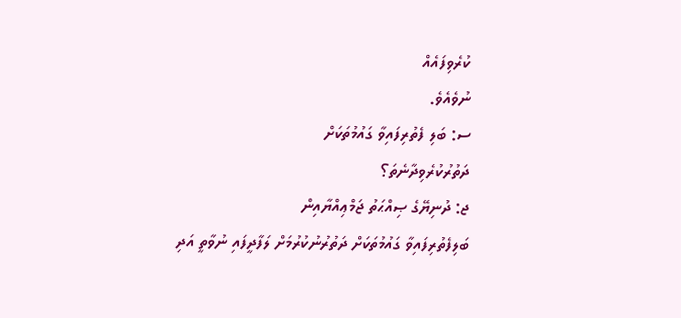ކުރެވިފައެއް
ނުވެއެވެ.
ސ: ބަލި ފެތުރިފައިވާ ގައުމުތަކަށް
ދަތުރުކުރެވިދާނެތަ؟
ޖ: ދުނިޔޭގެ ޞިއްޙަތު ޖަމްޢިއްޔާއިން
ބަލިފެތުރިފައިވާ ގައުމުތަކަށް ދަތުރުނުކުރުމަށް ލަފާދީފައި ނުވާތީ އަދި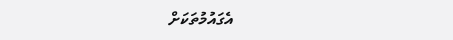އެގައުމުތަކަށް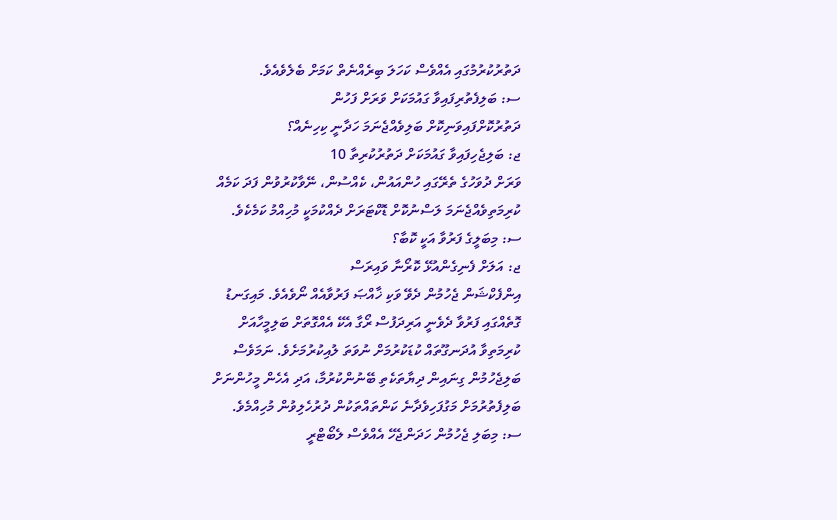ދަތުރުކުރުމުގައި އެއްވެސް ކަހަލަ ބިރެއްނެތް ކަމަށް ބެލެވެއެވެ.
ސ: ބަލިފެތުރިފައިވާ ގައުމަކަށް ވަރަށް ފަހުން
ދަތުރުކޮށްފައިވަނިކޮށް ބަލިވެއްޖެނަމަ ހަދާނީ ކިހިނެއް؟
ޖ: ބަލިޖެހިފައިވާ ގައުމަކަށް ދަތުރުކުރިތާ 10
ވަރަށް ދުވަހުގެ ތެރޭގައި ހުންއައުން، ކެއްސުން، ނޭވާކުރުވުން ފަދަ ކަމެއް
ކުރިމަތިވެއްޖެނަމަ ލަސްނުކޮށް ޑޮކްޓަރަށް ދެއްކުމަކީ މުހިއްމު ކަމެކެވެ.
ސ: މިބަލީގެ ފަރުވާ އަކީ ކޮބާ؟
ޖ: އަލަށް ފެނިގެންއުޅޭ ކޮރޯނާ ވައިރަސް
އިންފެކްޝަން ޖެހުމުން ދެވޭ ވަކި ޚާއްޞަ ފަރުވާއެއް ނޯވެއެވެ. މައިގަނޑު
ގޮތެއްގައި ފަރުވާ ދެވެނީ އަރިދަފުސް ރޯގާ އެކޭ އެއްގޮތަށް ބަލިމީހާއަށް
ކުރިމަތިވާ އުދަނގޫތައް ކުޑަކުރުމަށް ނުވަތަ ލުއިކުރުމަށެވެ. ނަމަވެސް
ބަލިޖެހުމުން ގިނައިން ދިޔާތަކެތި ބޭނުންކުރުމާ، އަދި އެހެން މީހުންނަށް
ބަލިފެތުރުމަށް މަގުފަހިވެދާނެ ކަންތައްތަކުން ދުރުހެލިވުން މުހިއްމެވެ.
ސ: މިބަލި ޖެހުމުން ހަދަންޖެހޭ އެއްވެސް ލެބޯޓްރީ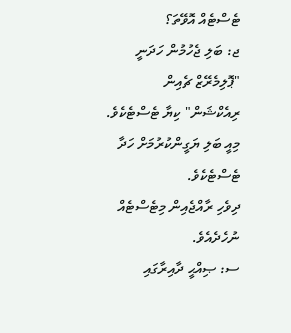ޓެސްޓެއް އޮވޭތަ؟
ޖ: ބަލި ޖެހުމުން ހަދަނީ "ޕޮލިމެރޭޒް ޗެއިން
ރިއެކްޝަން" ކިޔާ ޓެސްޓެކެވެ. މިއީ ބަލި ޔަގީންކުރުމަށް ހަދާ ޓެސްޓެކެވެ.
ދިވެހި ރާއްޖެއިން މިޓެސްޓެއް ނުހެދެއެވެ.
ސ: ޞިއްޙީ ދާއިރާގައި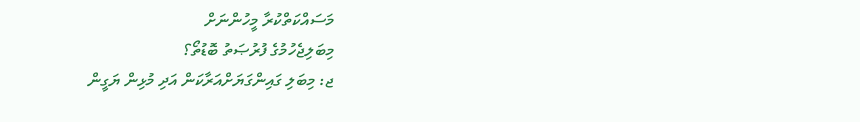މަސައްކަތްކުރާ މީހުންނަށް
މިބަލިޖެހުމުގެ ފުރުޞަތު ބޮޑުތޯ؟
ޖ: މިބަލި ގައިންގަޔަށްއަރާކަން އަދި މުޅިން ޔަގީން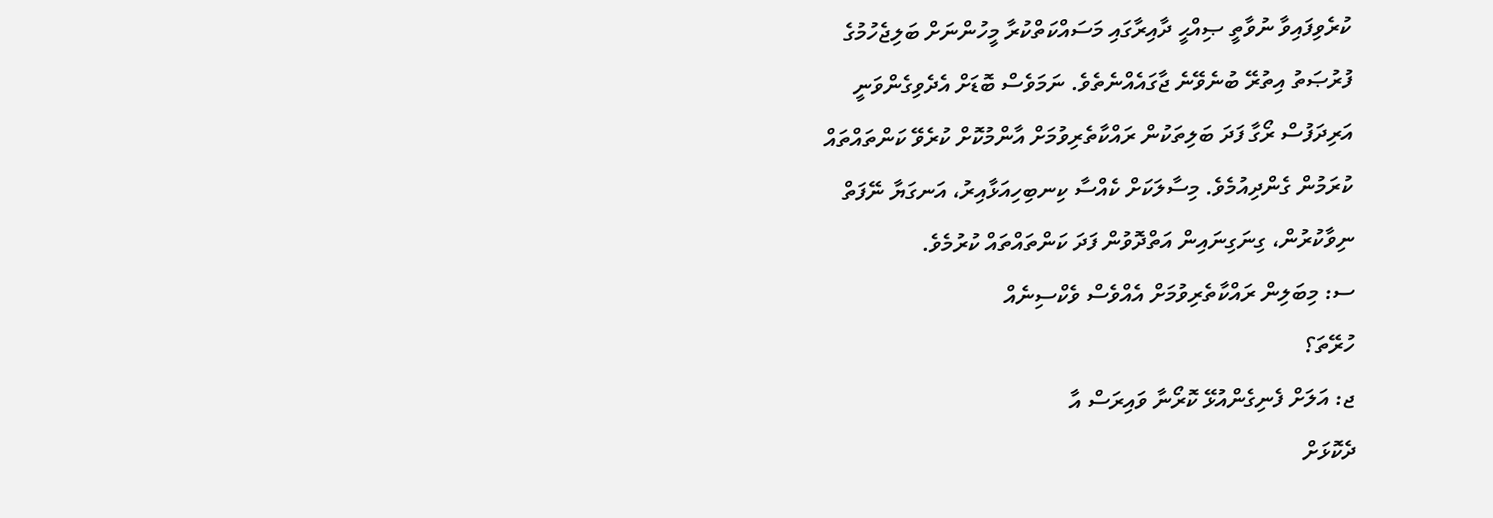ކުރެވިފައިވާ ނުވާތީ ޞިއްޙީ ދާއިރާގައި މަސައްކަތްކުރާ މީހުންނަށް ބަލިޖެހުމުގެ
ފުރުޞަތު އިތުރޭ ބުނެވޭނެ ޖާގައެއްނެތެވެ. ނަމަވެސް ބޮޑަށް އެދެވިގެންވަނީ
އަރިދަފުސް ރޯގާ ފަދަ ބަލިތަކުން ރައްކާތެރިވުމަށް އާންމުކޮށް ކުރެވޭ ކަންތައްތައް
ކުރަމުން ގެންދިއުމެވެ. މިސާލަކަށް ކެއްސާ ކިނބިހިއަޅާއިރު، އަނގަޔާ ނޭފަތް
ނިވާކުރުން، ގިނަގިނައިން އަތްދޮވުން ފަދަ ކަންތައްތައް ކުރުމެވެ.
ސ: މިބަލިން ރައްކާތެރިވުމަށް އެއްވެސް ވެކްސިނެއް
ހުރޭތަ؟
ޖ: އަލަށް ފެނިގެންއުޅޭ ކޮރޯނާ ވައިރަސް އާ
ދެކޮޅަށް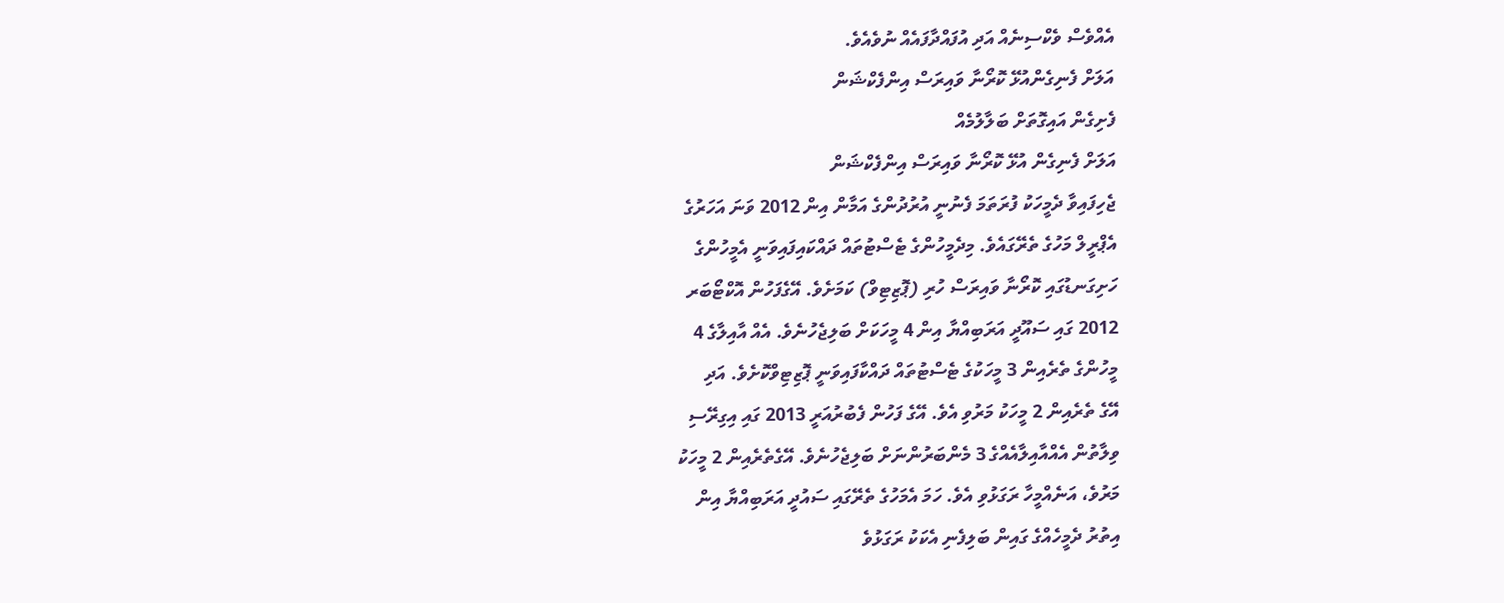އެއްވެސް ވެކްސިނެއް އަދި އުފައްދާފައެއް ނުވެއެވެ.
އަލަށް ފެނިގެންއުޅޭ ކޮރޯނާ ވައިރަސް އިންފެކްޝަން
ފެށިގެން އައިގޮތަށް ބަލާލުމެއް
އަލަށް ފެނިގެން އުޅޭ ކޮރޯނާ ވައިރަސް އިންފެކްޝަން
ޖެހިފައިވާ ދެމީހަކު ފުރަތަމަ ފެނުނީ އުރުދުންގެ އަމާން އިން 2012 ވަނަ އަހަރުގެ
އެޕްރީލް މަހުގެ ތެރޭގައެވެ. މިދެމީހުންގެ ޓެސްޓުތައް ދައްކައިފައިވަނީ އެމީހުންގެ
ހަށިގަނޑުގައި ކޮރޯނާ ވައިރަސް ހުރި (ޕޮޒިޓިވް) ކަމަށެވެ. އޭގެފަހުން އޮކްޓޯބަރ
2012 ގައި ސައޫދީ އަރަބިއްޔާ އިން 4 މީހަކަށް ބަލިޖެހުނެވެ. އެއް އާއިލާގެ 4
މީހުންގެ ތެރެއިން 3 މީހަކުގެ ޓެސްޓުތައް ދައްކާފައިވަނީ ޕޮޒިޓިވްކޮށެވެ. އަދި
އޭގެ ތެރެއިން 2 މީހަކު މަރުވި އެވެ. އޭގެ ފަހުން ފެބުރުއަރީ 2013 ގައި އިގިރޭސި
ވިލާތުން އެއްއާއިލާއެއްގެ 3 މެންބަރުންނަށް ބަލިޖެހުނެވެ. އޭގެތެރެއިން 2 މީހަކު
މަރުވެ، އަނެއްމީހާ ރަގަޅުވި އެވެ. ހަމަ އެމަހުގެ ތެރޭގައި ސައުދީ އަރަބިއްޔާ އިން
އިތުރު ދެމީހެއްގެ ގައިން ބަލިފެނި އެކަކު ރަގަޅުވެ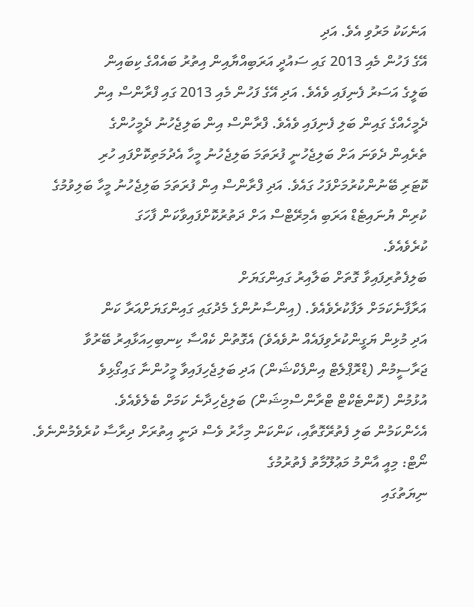އަނެކަކު މަރުވި އެވެ. އަދި
އޭގެ ފަހުން މެއި 2013 ގައި ސައުދީ އަރަބިއްޔާއިން އިތުރު ބައެއްގެ ކިބައިން
ބަލީގެ އަސަރު ފެނިފައި ވެއެވެ. އަދި އޭގެ ފަހުން މެއި 2013 ގައި ފްރާންސް އިން
ދެމީހެއްގެ ގައިން ބަލި ފެނިފައި ވެއެވެ. ފްރާންސް އިން ބަލިޖެހުނު ދެމީހުންގެ
ތެރެއިން ދެވަނަ އަށް ބަލިޖެހުނީ ފުރަތަމަ ބަލިޖެހުނު މީހާ އެދުމަތިކޮށްފައި ހުރި
ކޮޓަރި ބޭނުންކުރުމަށްފަހު ގައެވެ. އަދި ފްރާންސް އިން ފުރަތަމަ ބަލިޖެހުނު މީހާ ބަލިވުމުގެ
ކުރިން ޔުނައިޓެޑް އަރަބި އެމިރޭޓްސް އަށް ދަތުރުކޮށްފައިވާކަން ފާހަގަ
ކުރެވެއެވެ.
ބަލިފެތުރިފައިވާ ގޮތަށް ބަލާއިރު ގައިންގަޔަށް
އަރާފާނެކަމަށް ލަފާކުރެވެއެވެ. (އިންސާނުންގެ މެދުގައި ގައިންގަޔަށްއަރާ ކަން
އަދި މުޅިން ޔަގީންކުރެވިފައެއް ނުވެއެވެ) އެގޮތުން ކެއްސާ ކިނބިހިއަޅާއިރު ބޭރުވާ
ޖަރާސީމުން (ޑްރޮޕްލެޓް އިންފެކްޝަން) އަދި ބަލިޖެހިފައިވާ މީހުންނާ ގައިގޯޅިވެ
އުޅުމުން (ކޮންޓެކްޓް ޓްރާންސްމިޝަން) ބަލިޖެހިދާނެ ކަމަށް ބެލެވެއެވެ.
އެހެންކަމުން ބަލި ފެތުރޭގޮތާއި، ކަންކަން މިހާރު ވެސް ދަނީ އިތުރަށް ދިރާސާ ކުރެވެމުންނެވެ.
ނޯޓް: މިއީ އާންމު މަޢުލޫމާތު ފެތުރުމުގެ
ނިޔަތުގައި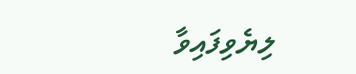ލިޔެވިފައިވާ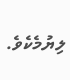ލިޔުމެކެވެ.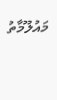މައުލޫމާތު